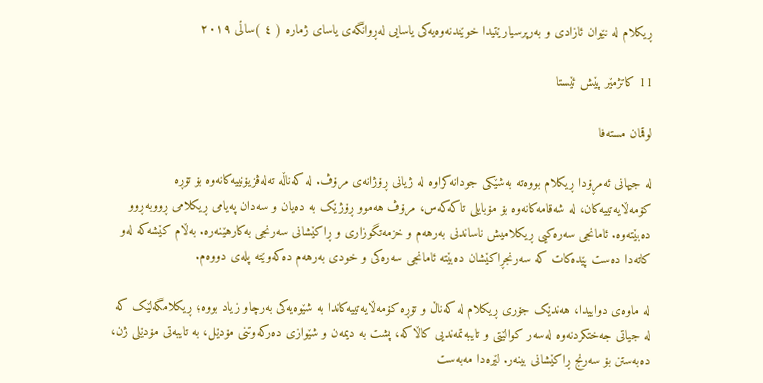ڕیکلام لە نێوان ئازادی و بەرپرسیارێتیدا خوێندنەوەیەكی یاسایی لەڕوانگەی یاسای ژمارە ( ٤ )ساڵی ٢٠١٩

11 کاتژمێر پێش ئێستا

لوقمان مستەفا

لە جیهانی ئەمڕۆدا ڕیکلام بووەتە بەشێکی جودانەکراوە لە ژیانی ڕۆژانەی مرۆڤ. لە کەناڵە تەلەڤزیۆنییەکانەوە بۆ تۆڕە کۆمەڵایەتییەکان، لە شەقامەکانەوە بۆ مۆبایلی تاکەکەس، مرۆڤ هەموو ڕۆژێک بە دەیان و سەدان پەیامی ڕیکلامی ڕووبەڕوو دەبێتەوە. ئامانجی سەرەکیی ڕیکلامیش ناساندنی بەرهەم و خزمەتگوزاری و ڕاکێشانی سەرنجی بەکارهێنەرە. بەڵام کێشەکە لەو کاتەدا دەست پێدەکات کە سەرنجڕاکێشان دەبێتە ئامانجی سەرەکی و خودی بەرهەم دەکەوێتە پلەی دووەم.

لە ماوەی دواییدا، هەندێک جۆری ڕیکلام لە کەناڵ و تۆڕە کۆمەڵایەتییەکاندا بە شێوەیەکی بەرچاو زیاد بووە؛ ڕیکلامگەلێک کە لە جیاتی جەختکردنەوە لەسەر کوالێتی و تایبەتمەندیی کاڵاکە، پشت بە دیمەن و شێوازی دەرکەوتنی مۆدێل، بە تایبەتی مۆدێلی ژن، دەبەستن بۆ سەرنج ڕاكێشانی بینەر. لێرەدا مەبەست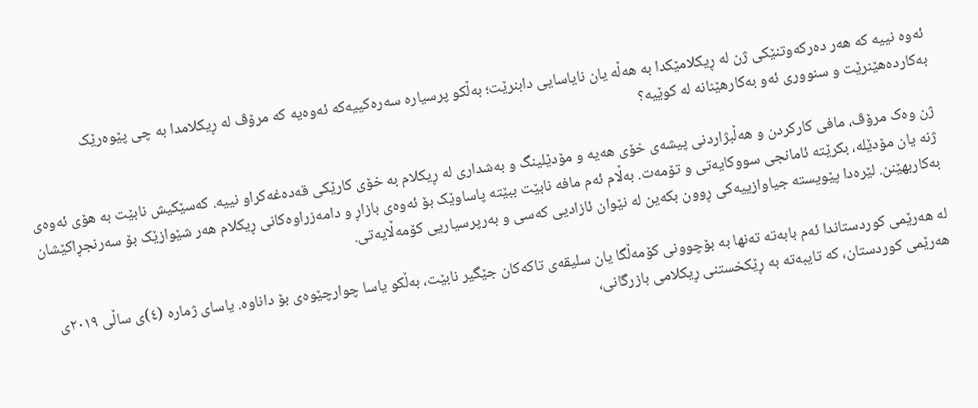ئەوە نییە کە هەر دەرکەوتنێکی ژن لە ڕیکلامێکدا بە هەڵە یان نایاسایی دابنرێت؛ بەڵکو پرسیارە سەرەکییەکە ئەوەیە کە مرۆڤ لە ڕیکلامدا بە چی پێوەرێک بەکاردەهێنرێت و سنووری ئەو بەکارهێنانە لە کوێیە؟

ژن وەک مرۆڤ، مافی کارکردن و هەڵبژاردنی پیشەی خۆی هەیە و مۆدێلینگ و بەشداری لە ڕیکلام بە خۆی کارێکی قەدەغەکراو نییە. کەسێکیش نابێت بە هۆی ئەوەی ژنە یان مۆدێلە، بکرێتە ئامانجی سووکایەتی و تۆمەت. بەڵام ئەم مافە نابێت ببێتە پاساوێک بۆ ئەوەی بازاڕ و دامەزراوەکانی ڕیکلام هەر شێوازێک بۆ سەرنجڕاکێشان بەکاربهێنن. لێرەدا پێویستە جیاوازییەکی ڕوون بکەین لە نێوان ئازادیی کەسی و بەرپرسیاریی کۆمەڵایەتی.

لە هەرێمی کوردستاندا ئەم بابەتە تەنها بە بۆچوونی کۆمەڵگا یان سلیقەی تاکەکان جێگیر نابێت، بەڵکو یاسا چوارچێوەی بۆ داناوە. یاسای ژمارە (٤)ی ساڵی ٢٠١٩ی هەرێمی کوردستان، کە تایبەتە بە ڕێکخستنی ڕیکلامی بازرگانی،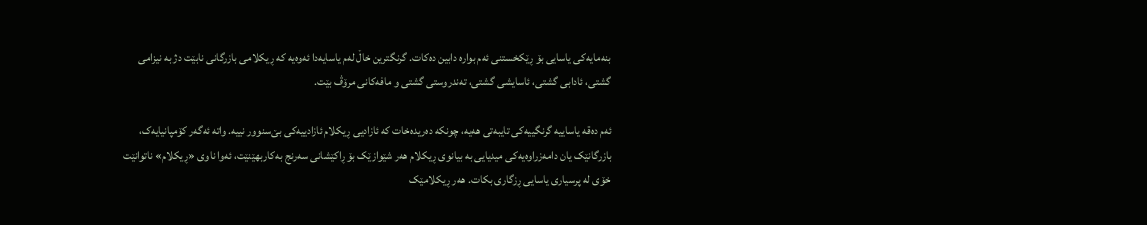بنەمایەکی یاسایی بۆ ڕێکخستنی ئەم بوارە دابین دەکات. گرنگترین خاڵ لەم یاسایەدا ئەوەیە کە ڕیکلامی بازرگانی نابێت دژ بە نیزامی گشتی، ئادابی گشتی، ئاسایشی گشتی، تەندروستی گشتی و مافەکانی مرۆڤ بێت.

ئەم دەقە یاساییە گرنگییەکی تایبەتی هەیە، چونکە دەریدەخات کە ئازادیی ڕیکلام ئازادییەکی بێ‌سنوور نییە. واتە ئەگەر کۆمپانیایەک، بازرگانێک یان دامەزراوەیەکی میدیایی بە بیانوی ڕیکلام هەر شێوازێک بۆ ڕاکێشانی سەرنج بەکاربهێنێت، ئەوا ناوی «ڕیکلام» ناتوانێت خۆی لە پرسیاری یاسایی ڕزگاری بکات. هەر ڕیکلامێک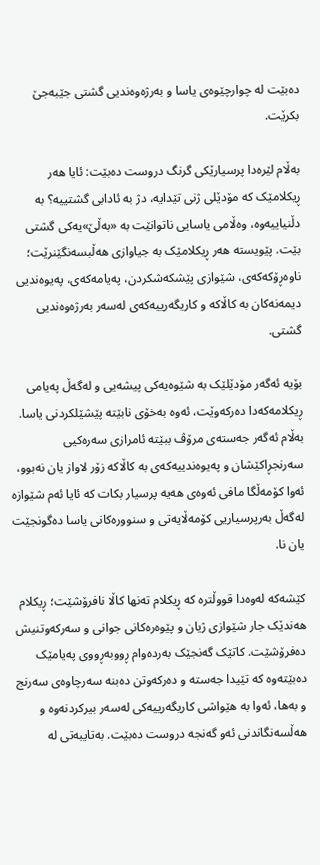دەبێت لە چوارچێوەی یاسا و بەرژەوەندیی گشتی جێبەجێ بکرێت.

بەڵام لێرەدا پرسیارێکی گرنگ دروست دەبێت: ئایا هەر ڕیکلامێک کە مۆدێلی ژنی تێدایە، دژ بە ئادابی گشتییە؟ بە دڵنیاییەوە، وەڵامی یاسایی ناتوانێت بە «بەڵێ»یەکی گشتی بێت. پێویستە هەر ڕیکلامێک بە جیاوازی هەڵبسەنگێنرێت؛ ناوەڕۆکەکەی، شێوازی پێشکەشکردن، پەیامەکەی، پەیوەندیی دیمەنەکان بە کاڵاکە و کاریگەرییەکەی لەسەر بەرژەوەندیی گشتی.

بۆیە ئەگەر مۆدێلێک بە شێوەیەکی پیشەیی و لەگەڵ پەیامی ڕیکلامەکەدا دەرکەوێت، ئەوە بەخۆی نابێتە پێشێلکردنی یاسا. بەڵام ئەگەر جەستەی مرۆڤ ببێتە ئامرازی سەرەکیی سەرنجڕاکێشان و پەیوەندییەکەی بە کاڵاکە زۆر لاواز یان نەبوو، ئەوا کۆمەڵگا مافی ئەوەی هەیە پرسیار بکات کە ئایا ئەم شێوازە لەگەڵ بەرپرسیاریی کۆمەڵایەتی و سنوورەکانی یاسا دەگونجێت یان نا.

کێشەکە لەوەدا قووڵترە کە ڕیکلام تەنها کاڵا نافرۆشێت؛ ڕیکلام هەندێک جار شێوازی ژیان و پێوەرەکانی جوانی و سەرکەوتنیش دەفرۆشێت. کاتێک گەنجێک بەردەوام ڕووبەڕووی پەیامێک دەبێتەوە کە تێیدا جەستە و دەرکەوتن دەبنە سەرچاوەی سەرنج و بەها، ئەوا بە هێواشی کاریگەرییەکی لەسەر بیرکردنەوە و هەڵسەنگاندنی ئەو گەنجە دروست دەبێت. بەتایبەتی لە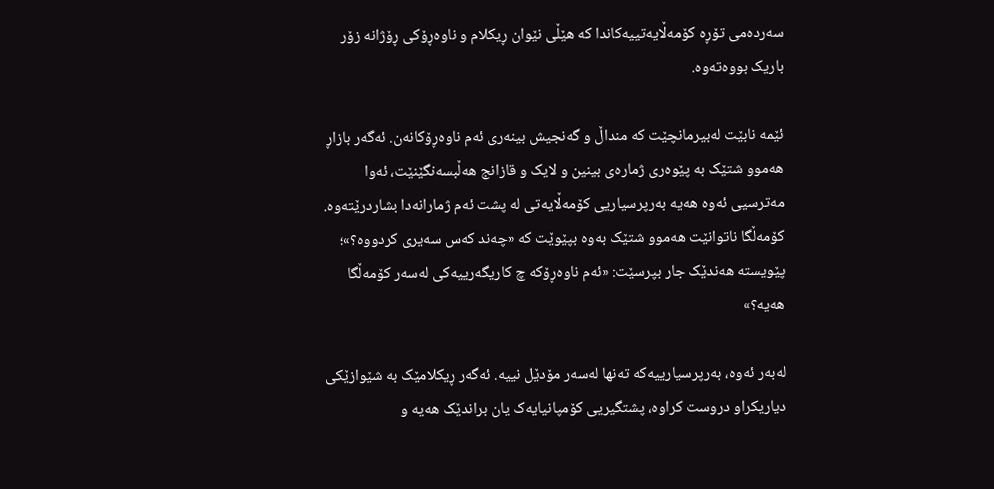سەردەمی تۆڕە کۆمەڵایەتییەکاندا کە هێڵی نێوان ڕیکلام و ناوەڕۆکی ڕۆژانە زۆر باریک بووەتەوە.

ئێمە نابێت لەبیرمانچێت کە منداڵ و گەنجیش بینەری ئەم ناوەڕۆکانەن. ئەگەر بازاڕ هەموو شتێک بە پێوەری ژمارەی بینین و لایک و قازانج هەڵبسەنگێنێت، ئەوا مەترسیی ئەوە هەیە بەرپرسیاریی کۆمەڵایەتی لە پشت ئەم ژمارانەدا بشاردرێتەوە. کۆمەڵگا ناتوانێت هەموو شتێک بەوە بپێوێت کە «چەند کەس سەیری کردووە؟»؛ پێویستە هەندێک جار بپرسێت: «ئەم ناوەڕۆکە چ کاریگەرییەکی لەسەر کۆمەڵگا هەیە؟»

لەبەر ئەوە، بەرپرسیارییەکە تەنها لەسەر مۆدێل نییە. ئەگەر ڕیکلامێک بە شێوازێکی دیاریکراو دروست کراوە، پشتگیریی کۆمپانیایەک یان براندێک هەیە و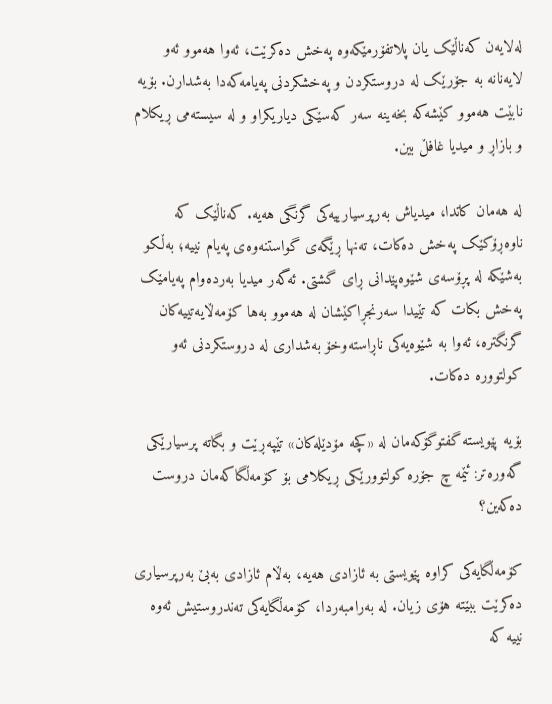لەلایەن کەناڵێک یان پلاتفۆرمێکەوە پەخش دەکرێت، ئەوا هەموو ئەو لایەنانە بە جۆرێک لە دروستکردن و پەخشکردنی پەیامەکەدا بەشدارن. بۆیە نابێت هەموو کێشەکە بخەینە سەر کەسێکی دیاریکراو و لە سیستەمی ڕیکلام و بازاڕ و میدیا غافڵ بین.

لە هەمان کاتدا، میدیاش بەرپرسیارییەکی گرنگی هەیە. کەناڵێک کە ناوەڕۆکێک پەخش دەکات، تەنها ڕێگەی گواستنەوەی پەیام نییە؛ بەڵکو بەشێکە لە پڕۆسەی شێوەپێدانی ڕای گشتی. ئەگەر میدیا بەردەوام پەیامێک پەخش بکات کە تێیدا سەرنجڕاکێشان لە هەموو بەها کۆمەڵایەتییەکان گرنگترە، ئەوا بە شێوەیەکی ناڕاستەوخۆ بەشداری لە دروستکردنی ئەو کولتوورە دەکات.

بۆیە پێویستە گفتوگۆکەمان لە «کچە مۆدێلەکان» تێپەڕێت و بگاتە پرسیارێکی گەورەتر: ئێمە چ جۆرە کولتوورێکی ڕیکلامی بۆ کۆمەڵگاکەمان دروست دەکەین؟

کۆمەڵگایەکی کراوە پێویستی بە ئازادی هەیە، بەڵام ئازادی بەبێ بەرپرسیاری دەکرێت ببێتە هۆی زیان. لە بەرامبەردا، کۆمەڵگایەکی تەندروستیش ئەوە نییە کە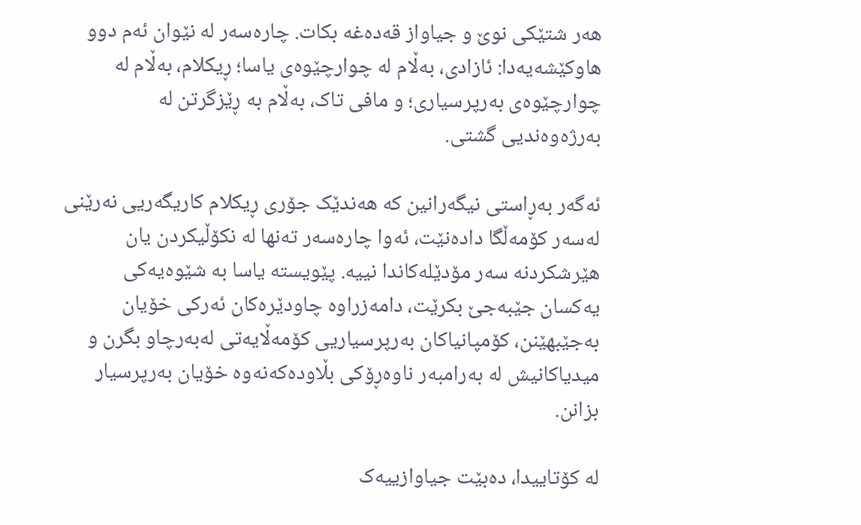هەر شتێکی نوێ و جیاواز قەدەغە بکات. چارەسەر لە نێوان ئەم دوو هاوكێشەیەدا: ئازادی، بەڵام لە چوارچێوەی یاسا؛ ڕیکلام، بەڵام لە چوارچێوەی بەرپرسیاری؛ و مافی تاک، بەڵام بە ڕێزگرتن لە بەرژەوەندیی گشتی.

ئەگەر بەڕاستی نیگەرانین کە هەندێک جۆری ڕیکلام کاریگەریی نەرێنی لەسەر کۆمەڵگا دادەنێت، ئەوا چارەسەر تەنها لە نکۆڵیکردن یان هێرشکردنە سەر مۆدێلەکاندا نییە. پێویستە یاسا بە شێوەیەکی یەکسان جێبەجێ بکرێت، دامەزراوە چاودێرەکان ئەرکی خۆیان بەجێبهێنن، کۆمپانیاکان بەرپرسیاریی کۆمەڵایەتی لەبەرچاو بگرن و میدیاکانیش لە بەرامبەر ناوەڕۆکی بڵاودەکەنەوە خۆیان بەرپرسیار بزانن.

لە کۆتاییدا، دەبێت جیاوازییەک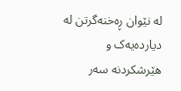لە نێوان ڕەخنەگرتن لە دیاردەیەک و هێرشکردنە سەر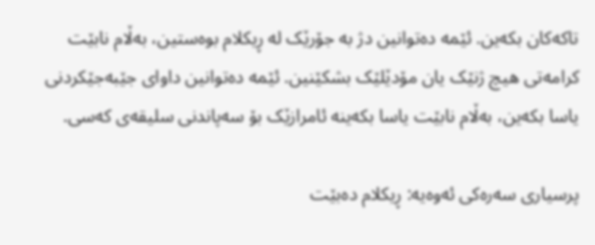تاکەکان بکەین. ئێمە دەتوانین دژ بە جۆرێک لە ڕیکلام بوەستین، بەڵام نابێت کرامەتی هیچ ژنێک یان مۆدێلێک بشکێنین. ئێمە دەتوانین داوای جێبەجێکردنی یاسا بکەین، بەڵام نابێت یاسا بکەینە ئامرازێک بۆ سەپاندنی سلیقەی کەسی.

پرسیاری سەرەکی ئەوەیە: ڕیکلام دەبێت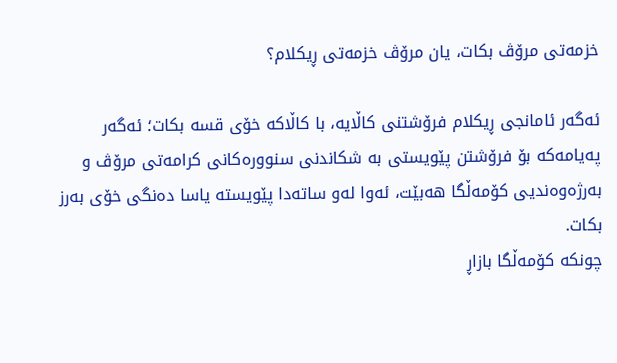خزمەتی مرۆڤ بکات، یان مرۆڤ خزمەتی ڕیکلام؟

ئەگەر ئامانجی ڕیکلام فرۆشتنی کاڵایە، با کاڵاکە خۆی قسە بکات؛ ئەگەر پەیامەکە بۆ فرۆشتن پێویستی بە شکاندنی سنوورەکانی کرامەتی مرۆڤ و بەرژەوەندیی کۆمەڵگا هەبێت، ئەوا لەو ساتەدا پێویستە یاسا دەنگی خۆی بەرز بکات.
چونکە کۆمەڵگا بازاڕ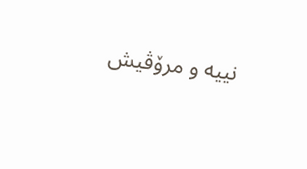نییە و مرۆڤیش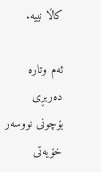کاڵا نییە.

ئەم وتارە دەربڕی بۆچونی نووسەر خۆیەتی